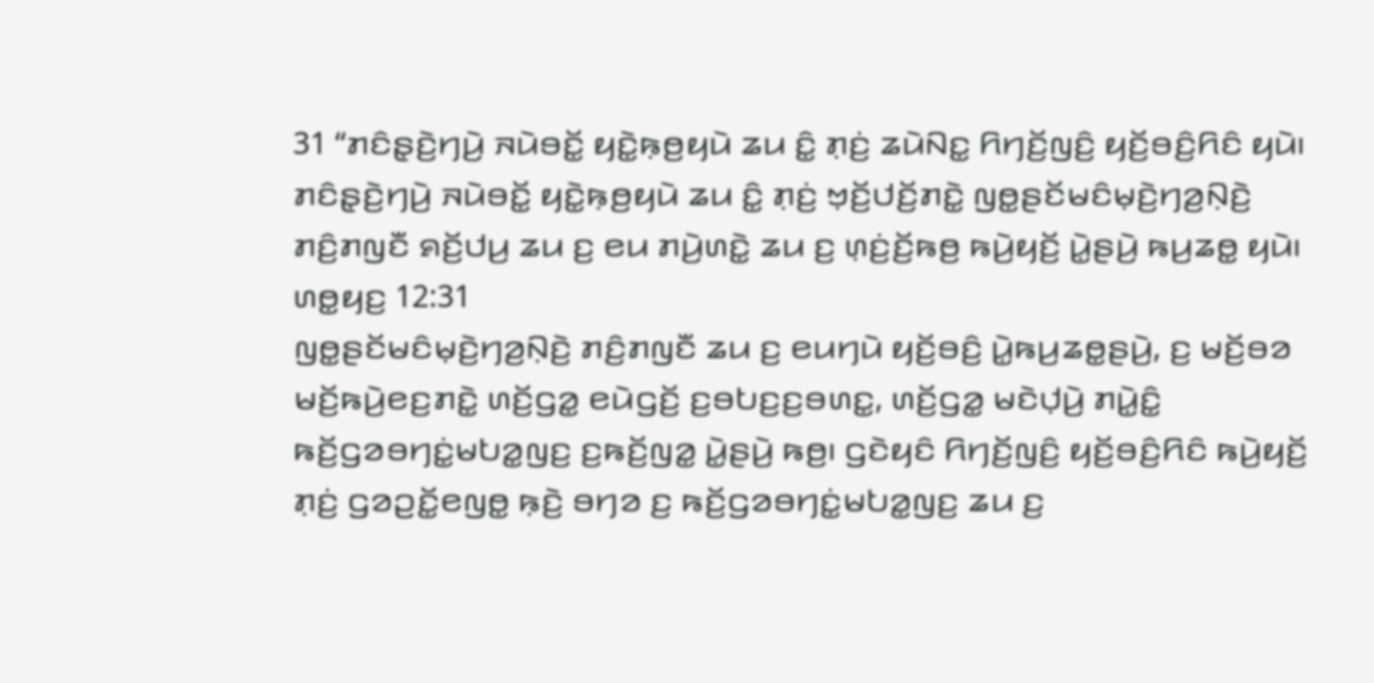31 “ꤊꤢꤨꤔ꤫ꤢꤧ꤬ꤚꤣꤧ꤬ ꤏꤣꤧꤋꤢꤩ꤭ ꤟꤢꤧ꤭ꤒ꤫ꤥ꤬ꤟꤣꤧ ꤘꤣ ꤢꤨ꤭ ꤊ꤫ꤢꤦ꤬ ꤘꤣꤧꤡꤢ꤭ ꤖꤚꤢꤩ꤬ꤜꤢꤨ꤬ ꤟꤢꤩ꤬ꤋꤢꤨ꤬ꤖꤢꤨ ꤟꤣꤧ꤯ ꤊꤢꤨꤔ꤫ꤢꤧ꤬ꤚꤣꤧ꤬ ꤏꤣꤧꤋꤢꤩ꤭ ꤟꤢꤧ꤭ꤒ꤫ꤥ꤬ꤟꤣꤧ ꤘꤣ ꤢꤨ꤭ ꤊ꤫ꤢꤦ꤬ ꤠ꤫ꤢꤩ꤬ꤓꤢꤩ꤬ꤊꤢꤧ꤭ ꤜꤥ꤭ꤔꤢꤩꤗꤢꤨꤗ꤫ꤢꤧ꤬ꤚꤤ꤬ꤡ꤫ꤢꤧ꤬ ꤊꤢꤨ꤬ꤊꤜꤢꤪ ꤎꤢꤩ꤬ꤓꤣ꤬ ꤘꤣ ꤢ꤬ ꤕꤣ ꤊꤣꤧ꤬ꤛꤢꤧ꤭ ꤘꤣ ꤢ꤬ ꤛ꤫ꤢꤦ꤬ꤢꤩ꤬ꤒꤥ꤬ ꤒꤣꤧ꤬ꤟꤢꤩ꤬ ꤣꤧ꤭ꤔꤣꤧ꤬ ꤒꤣ꤬ꤘꤥ꤭ ꤟꤣꤧ꤯
ꤛꤥ꤭ꤟꤢ꤬ 12:31
ꤜꤥ꤭ꤔꤢꤩꤗꤢꤨꤗ꤫ꤢꤧ꤬ꤚꤤ꤬ꤡ꤫ꤢꤧ꤬ ꤊꤢꤨ꤬ꤊꤜꤢꤪ ꤘꤣ ꤢ꤬ ꤕꤣꤚꤣꤧ ꤟꤢꤩ꤬ꤋꤢꤨ꤬ ꤣꤧ꤭ꤒꤣ꤬ꤘꤥ꤭ꤔꤣꤧ꤬, ꤢ꤬ ꤗꤢꤩ꤬ꤋꤤ ꤗꤢꤩ꤬ꤒꤣꤧ꤬ꤕꤢ꤬ꤊꤢꤧ꤭ ꤛꤢꤩ꤬ꤞꤤ꤭ ꤕꤣꤧꤞꤢꤩ꤬ ꤢ꤬ꤋꤝꤢ꤬ꤢ꤬ꤋꤛꤢ꤭, ꤛꤢꤩ꤬ꤞꤤ꤭ ꤗꤢꤧꤓ꤫ꤣꤧ꤬ ꤊꤣꤧ꤭ꤢꤨ꤭ ꤒꤢꤩ꤬ꤞꤤꤋꤚꤢꤦ꤭ꤗꤝꤤ꤭ꤜꤢ꤬ ꤢ꤬ꤒꤢꤩ꤬ꤜꤤ꤭ ꤣꤧ꤭ꤔꤣꤧ꤬ ꤒꤥ꤬꤯ ꤞꤢꤧꤟꤢꤨ ꤖꤚꤢꤩ꤬ꤜꤢꤨ꤬ ꤟꤢꤩ꤬ꤋꤢꤨ꤬ꤖꤢꤨ ꤒꤣꤧ꤬ꤟꤢꤩ꤬ ꤊ꤫ꤢꤦ꤬ ꤞꤤꤑꤢꤩ꤭ꤕꤜꤥ꤭ ꤒ꤫ꤢꤧ꤬ ꤋꤚꤤ ꤢ꤬ ꤒꤢꤩ꤬ꤞꤤꤋꤚꤢꤦ꤭ꤗꤝꤤ꤭ꤜꤢ꤬ ꤘꤣ ꤢ꤬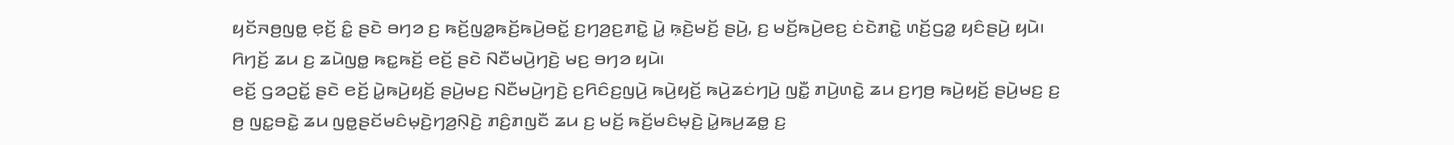ꤟꤢꤩꤏꤥ꤬ꤜꤥ꤭ ꤕ꤫ꤢꤩ꤬ ꤢꤨ꤭ ꤔꤢꤧ ꤋꤚꤤ ꤢ꤬ ꤒꤢꤩ꤬ꤜꤤ꤭ꤒꤢꤩ꤬ꤒꤣꤧ꤬ꤋꤢꤩ꤭ ꤢ꤬ꤚꤤ꤬ꤢ꤬ꤊꤢꤧ꤭ ꤣꤧ꤭ ꤒ꤫ꤢꤧ꤬ꤗꤢꤩ꤬ ꤔꤣꤧ꤬, ꤢ꤬ ꤗꤢꤩ꤬ꤒꤣꤧ꤬ꤕꤢ꤬ ꤢꤦꤢꤧꤊꤢꤧ꤭ ꤛꤢꤩ꤬ꤞꤤ꤭ ꤟꤢꤨꤔꤣꤧ꤬ ꤟꤣꤧ꤯ ꤖꤚꤢꤩ꤬ ꤘꤣ ꤢ꤬ ꤘꤣꤧꤜꤥ꤭ ꤒꤢ꤭ꤒꤢꤩ꤬ ꤕꤢꤩ꤬ ꤔꤢꤧ ꤡꤢꤪꤗꤣꤧ꤬ꤚꤢꤧ꤬ ꤗꤢ꤬ ꤋꤚꤤ ꤟꤣꤧ꤯
ꤕꤢꤩ꤬ ꤞꤤꤑꤢꤩ꤭ ꤔꤢꤧ ꤕꤢꤩ꤬ ꤣꤧ꤭ꤒꤣꤧ꤬ꤟꤢꤩ꤬ ꤔꤣꤧ꤬ꤗꤢ꤬ ꤡꤢꤪꤗꤣꤧ꤬ꤚꤢꤧ꤬ ꤢ꤬ꤖꤢꤨꤢ꤬ꤜꤣꤧ꤬ ꤒꤣꤧ꤬ꤟꤢꤩ꤬ ꤒꤣꤧ꤬ꤘꤢꤦꤚꤣꤧ꤬ ꤜꤢꤪ꤭ ꤊꤣꤧ꤬ꤛꤢꤧ꤭ ꤘꤣ ꤢ꤬ꤚꤥ꤬ ꤒꤣꤧ꤬ꤟꤢꤩ꤬ ꤔꤣꤧ꤬ꤗꤢ꤬ ꤢ꤬ ꤥ꤬ ꤜꤢ꤭ꤋꤢꤧ꤭ ꤘꤣ ꤜꤥ꤭ꤔꤢꤩꤗꤢꤨꤗ꤫ꤢꤧ꤬ꤚꤤ꤬ꤡ꤫ꤢꤧ꤬ ꤊꤢꤨ꤬ꤊꤜꤢꤪ ꤘꤣ ꤢ꤬ ꤗꤢꤩ꤬ ꤒꤢꤩ꤬ꤗꤢꤨꤗ꤫ꤢꤧ꤬ ꤣꤧ꤭ꤒꤣ꤬ꤘꤥ꤭ ꤢ꤬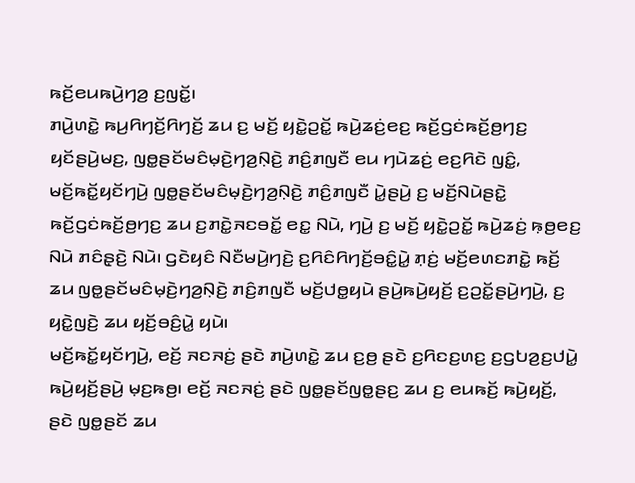ꤒꤢꤩ꤬ꤕꤣꤒꤣꤧ꤬ꤚꤤ꤬ ꤢ꤬ꤜꤢꤩ꤭꤯
ꤊꤣꤧ꤬ꤛꤢꤧ꤭ ꤒꤣ꤬ꤖꤚꤢꤩ꤬ꤖꤚꤢꤩ꤬ ꤘꤣ ꤢ꤬ ꤗꤢꤩ꤬ ꤟꤢꤧ꤭ꤑꤢꤩ꤭ ꤒꤣꤧ꤬ꤘꤢꤦ꤬ꤕꤢ꤬ ꤒꤢꤩ꤬ꤞꤢꤦꤒꤢꤩ꤬ꤥ꤬ꤚꤢ꤬ ꤟꤢꤩꤔꤣꤧ꤬ꤗꤢ꤬, ꤜꤥ꤭ꤔꤢꤩꤗꤢꤨꤗ꤫ꤢꤧ꤬ꤚꤤ꤬ꤡ꤫ꤢꤧ꤬ ꤊꤢꤨ꤬ꤊꤜꤢꤪ ꤕꤣ ꤚꤣꤧꤘꤢꤦ꤬ ꤕꤢ꤬ꤖꤢꤧ ꤜꤢꤨ꤭, ꤗꤢꤩ꤬ꤒꤢꤩ꤭ꤟꤢꤩꤚꤣꤧ꤬ ꤜꤥ꤭ꤔꤢꤩꤗꤢꤨꤗ꤫ꤢꤧ꤬ꤚꤤ꤬ꤡ꤫ꤢꤧ꤬ ꤊꤢꤨ꤬ꤊꤜꤢꤪ ꤣꤧ꤭ꤔꤣꤧ꤬ ꤢ꤬ ꤗꤢꤩ꤬ꤡꤣꤧꤔꤢꤧ꤭ ꤒꤢꤩ꤬ꤞꤢꤦꤒꤢꤩ꤬ꤥ꤬ꤚꤢ꤬ ꤘꤣ ꤢ꤬ꤊꤢꤧ꤭ꤏꤢꤋꤢꤩ꤭ ꤕꤢ꤭ ꤡꤣꤧ, ꤚꤣꤧ꤬ ꤢ꤬ ꤗꤢꤩ꤬ ꤟꤢꤧ꤭ꤑꤢꤩ꤭ ꤒꤣꤧ꤬ꤘꤢꤦ꤬ ꤒ꤫ꤥ꤬ꤕꤢ꤬ ꤡꤣꤧ ꤊꤢꤨꤔ꤫ꤢꤧ꤬ ꤡꤣꤧ꤯ ꤞꤢꤧꤟꤢꤨ ꤡꤢꤪꤗꤣꤧ꤬ꤚꤢꤧ꤬ ꤢ꤬ꤖꤢꤨꤖꤚꤢꤩ꤬ꤋꤢꤨ꤭ꤣꤧ꤭ ꤊ꤫ꤢꤦ꤬ ꤗꤢꤩ꤬ꤕꤛꤢꤊꤢꤧ꤭ ꤒꤢꤩ꤬ ꤘꤣ ꤜꤥ꤭ꤔꤢꤩꤗꤢꤨꤗ꤫ꤢꤧ꤬ꤚꤤ꤬ꤡ꤫ꤢꤧ꤬ ꤊꤢꤨ꤬ꤊꤜꤢꤪ ꤗꤢꤩ꤬ꤓꤥ꤭ꤟꤣꤧ ꤔꤣꤧ꤬ꤒꤣꤧ꤬ꤟꤢꤩ꤬ ꤢ꤬ꤑꤢꤩ꤭ꤔꤣꤧ꤬ꤚꤣꤧ꤬, ꤢ꤬ ꤟꤢꤧ꤭ꤜꤢꤧ꤬ ꤘꤣ ꤟꤢꤩ꤬ꤋꤢꤨ꤬ꤣꤧ꤭ ꤟꤣꤧ꤯
ꤗꤢꤩ꤬ꤒꤢꤩ꤭ꤟꤢꤩꤚꤣꤧ꤬, ꤕꤢꤩ꤬ ꤏꤢꤏꤢꤦ꤬ ꤔꤢꤧ ꤊꤣꤧ꤬ꤛꤢꤧ꤭ ꤘꤣ ꤢ꤬ꤥ꤬ ꤔꤢꤧ ꤢ꤬ꤖꤢꤢ꤬ꤛꤢ꤬ ꤢ꤬ꤞꤝꤤ꤬ꤢ꤬ꤓꤣꤧ꤭ ꤒꤣꤧ꤬ꤟꤢꤩ꤬ꤔꤣꤧ꤬ ꤗ꤫ꤢ꤬ꤒꤥ꤬꤯ ꤕꤢꤩ꤬ ꤏꤢꤏꤢꤦ꤬ ꤔꤢꤧ ꤜꤥ꤭ꤔꤢꤩꤜꤥ꤭ꤔꤢ꤬ ꤘꤣ ꤢ꤬ ꤕꤣꤒꤢꤩ꤬ ꤒꤣꤧ꤬ꤟꤢꤩ꤬, ꤔꤢꤧ ꤜꤥ꤭ꤔꤢꤩ ꤘꤣ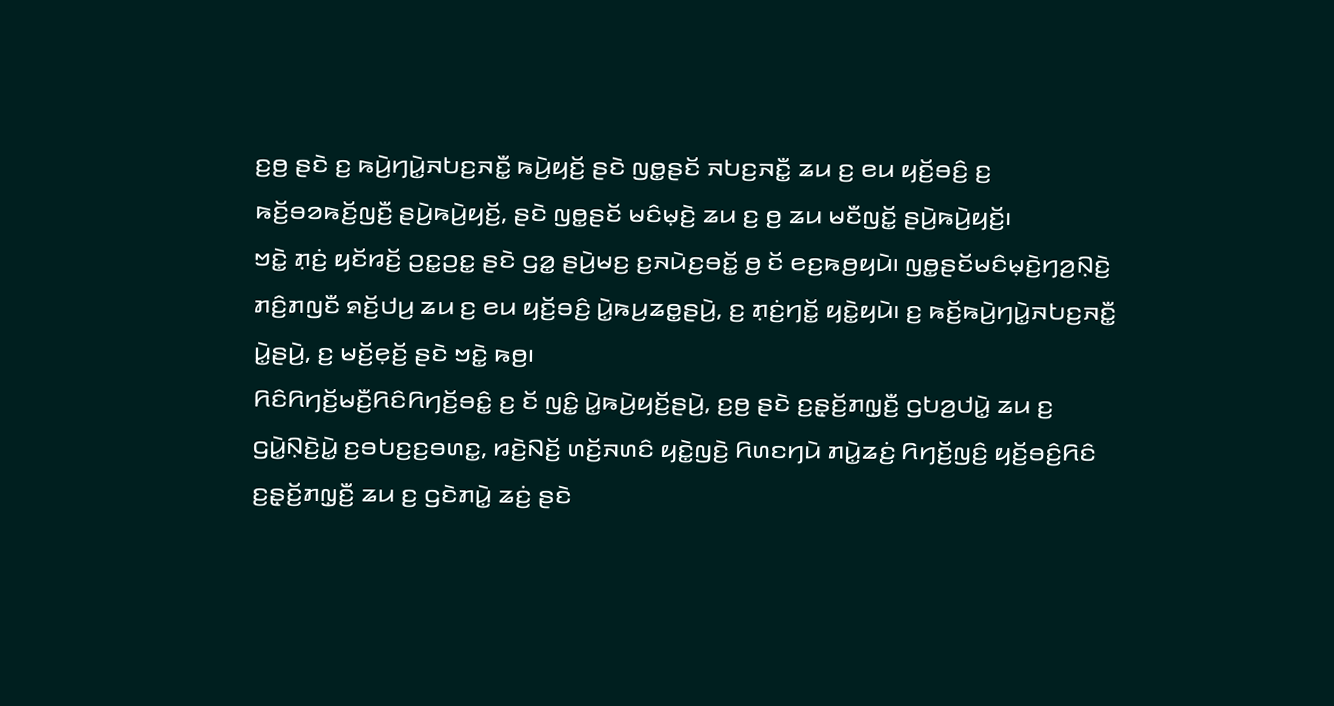ꤢ꤬ꤥ꤬ ꤔꤢꤧ ꤢ꤬ ꤒꤣꤧ꤬ꤚꤣꤧ꤭ꤏꤝꤢ꤬ꤏꤢꤪ꤭ ꤒꤣꤧ꤬ꤟꤢꤩ꤬ ꤔꤢꤧ ꤜꤥ꤭ꤔꤢꤩ ꤏꤝꤢ꤬ꤏꤢꤪ꤭ ꤘꤣ ꤢ꤬ ꤕꤣ ꤟꤢꤩ꤬ꤋꤢꤨ꤬ ꤢ꤬ ꤒꤢꤩ꤬ꤋꤤꤒꤢꤩ꤬ꤜꤢꤪ꤬ ꤔꤣꤧ꤬ꤒꤣꤧ꤬ꤟꤢꤩ꤬, ꤔꤢꤧ ꤜꤥ꤭ꤔꤢꤩ ꤗꤢꤨꤗ꤫ꤢꤧ꤬ ꤘꤣ ꤢ꤬ ꤥ꤬ ꤘꤣ ꤗꤢꤪꤜꤢꤩ꤭ ꤔꤣꤧ꤬ꤒꤣꤧ꤬ꤟꤢꤩ꤬꤯
ꤠꤢꤧ꤭ ꤊ꤫ꤢꤦ꤬ ꤟꤢꤩꤙꤢꤩ꤬ ꤑꤢ꤭ꤑꤢ꤭ ꤔꤢꤧ ꤞꤤ꤭ ꤔꤣꤧ꤬ꤗꤢ꤬ ꤢ꤬ꤏꤣꤧꤢ꤬ꤋꤢꤩ꤭ ꤥ꤬ ꤢꤩ ꤕꤢ꤬ꤒꤥ꤬ꤟꤣꤧ꤯ ꤜꤥ꤭ꤔꤢꤩꤗꤢꤨꤗ꤫ꤢꤧ꤬ꤚꤤ꤬ꤡ꤫ꤢꤧ꤬ ꤊꤢꤨ꤬ꤊꤜꤢꤪ ꤎꤢꤩ꤬ꤓꤣ꤬ ꤘꤣ ꤢ꤬ ꤕꤣ ꤟꤢꤩ꤬ꤋꤢꤨ꤬ ꤣꤧ꤭ꤒꤣ꤬ꤘꤥ꤭ꤔꤣꤧ꤬, ꤢ꤬ ꤊ꤫ꤢꤦ꤬ꤚꤢꤩ꤭ ꤟꤢꤧ꤭ꤟꤣꤧ꤯ ꤢ꤬ ꤒꤢꤩ꤬ꤒꤣꤧ꤬ꤚꤣꤧ꤭ꤏꤝꤢ꤬ꤏꤢꤪ꤭ ꤣꤧ꤭ꤔꤣꤧ꤬, ꤢ꤬ ꤗꤢꤩ꤬ꤕ꤫ꤢꤩ꤬ ꤔꤢꤧ ꤠꤢꤧ꤭ ꤒꤥ꤬꤯
ꤖꤢꤨꤖꤚꤢꤩ꤬ꤗꤢꤪ꤬ꤖꤢꤨꤖꤚꤢꤩ꤬ꤋꤢꤨ꤭ ꤢ꤬ ꤢꤩ ꤜꤢꤨ꤭ ꤣꤧ꤭ꤒꤣꤧ꤬ꤟꤢꤩ꤬ꤔꤣꤧ꤬, ꤢ꤬ꤥ꤬ ꤔꤢꤧ ꤢ꤬ꤔ꤫ꤢꤩ꤬ꤊꤜ꤫ꤢꤪ꤬ ꤞꤝꤤ꤬ꤓꤣꤧ꤭ ꤘꤣ ꤢ꤬ ꤞꤣꤧ꤭ꤡ꤫ꤢꤧ꤬ꤣꤧ꤭ ꤢ꤬ꤋꤝꤢ꤬ꤢ꤬ꤋꤛꤢ꤭, ꤙꤢꤧ꤬ꤡꤢꤩ꤬ ꤛꤢꤩ꤬ꤏꤛꤢꤨ ꤟꤢꤧ꤭ꤜꤢꤧ꤬ ꤖꤛꤢꤚꤣꤧ ꤊꤣꤧ꤭ꤘꤢꤦ꤬ ꤖꤚꤢꤩ꤬ꤜꤢꤨ꤬ ꤟꤢꤩ꤬ꤋꤢꤨ꤬ꤖꤢꤨ ꤢ꤬ꤔ꤫ꤢꤩ꤬ꤊꤜ꤫ꤢꤪ꤬ ꤘꤣ ꤢ꤬ ꤞꤢꤧꤊꤣꤧ꤭ ꤘꤢꤦ꤬ ꤔꤢꤧ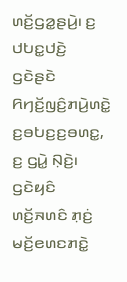ꤛꤢꤩ꤬ꤞꤤ꤭ꤔꤣꤧ꤬꤯ ꤢ꤬ ꤓꤝꤢ꤭ꤓꤢꤧ꤬ ꤞꤢꤧꤔꤢꤧ ꤖꤚꤢꤩ꤬ꤜꤢꤨ꤬ꤊꤣꤧ꤬ꤛꤢꤧ꤭ ꤢ꤬ꤋꤝꤢ꤬ꤢ꤬ꤋꤛꤢ꤭, ꤢ꤬ ꤞꤣꤧ꤭ ꤡ꤫ꤢꤧ꤬꤯ ꤞꤢꤧꤟꤢꤨ ꤛꤢꤩ꤬ꤏꤛꤢꤨ ꤊ꤫ꤢꤦ꤬ ꤗꤢꤩ꤬ꤕꤛꤢꤊꤢꤧ꤭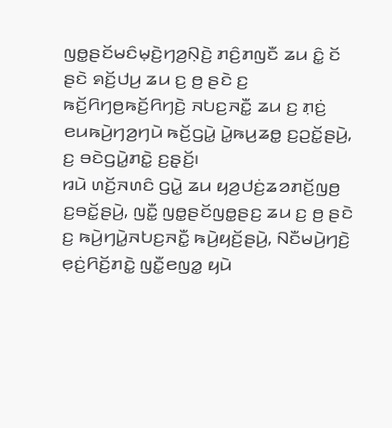ꤜꤥ꤭ꤔꤢꤩꤗꤢꤨꤗ꤫ꤢꤧ꤬ꤚꤤ꤬ꤡ꤫ꤢꤧ꤬ ꤊꤢꤨ꤬ꤊꤜꤢꤪ ꤘꤣ ꤢꤨ꤭ ꤢꤩ ꤔꤢꤧ ꤎꤢꤩ꤬ꤓꤣ꤬ ꤘꤣ ꤢ꤬ ꤥ꤬ ꤔꤢꤧ ꤢ꤬ ꤒꤢꤩ꤬ꤖꤚꤥ꤬ꤒꤢꤩ꤬ꤖꤚꤢꤧ꤬ ꤏꤝꤢ꤬ꤏꤢꤪ꤭ ꤘꤣ ꤢ꤬ ꤊ꤫ꤢꤦ꤬ ꤕꤣꤒꤣꤧ꤬ꤚꤤ꤬ꤚꤣꤧ ꤒꤢꤩ꤬ꤞꤣꤧ꤭ ꤣꤧ꤭ꤒꤣ꤬ꤘꤥ꤭ ꤢ꤬ꤑꤢꤩ꤭ꤔꤣꤧ꤬, ꤢ꤬ ꤋꤢꤧꤞꤣꤧ꤭ꤊꤢꤧ꤭ ꤢ꤬ꤔ꤫ꤢꤩ꤬꤯
ꤙꤣꤧ ꤛꤢꤩ꤬ꤏꤛꤢꤨ ꤞꤣꤧ꤭ ꤘꤣ ꤟꤤ꤬ꤓꤢꤦ꤬ꤘꤤꤊꤢꤩ꤬ꤜꤥ꤬ ꤢ꤬ꤋꤢꤩ꤭ꤔꤣꤧ꤬, ꤜꤢꤪ꤭ ꤜꤥ꤭ꤔꤢꤩꤜꤥ꤭ꤔꤢ꤬ ꤘꤣ ꤢ꤬ ꤥ꤬ ꤔꤢꤧ ꤢ꤬ ꤒꤣꤧ꤬ꤚꤣꤧ꤭ꤏꤝꤢ꤬ꤏꤢꤪ꤭ ꤒꤣꤧ꤬ꤟꤢꤩ꤬ꤔꤣꤧ꤬, ꤡꤢꤪꤗꤣꤧ꤬ꤚꤢꤧ꤬ ꤕ꤫ꤢꤦ꤬ꤖꤢꤩ꤬ꤊꤢꤧ꤭ ꤜꤢꤪ꤭ꤕꤜꤤ꤭ ꤟꤣꤧ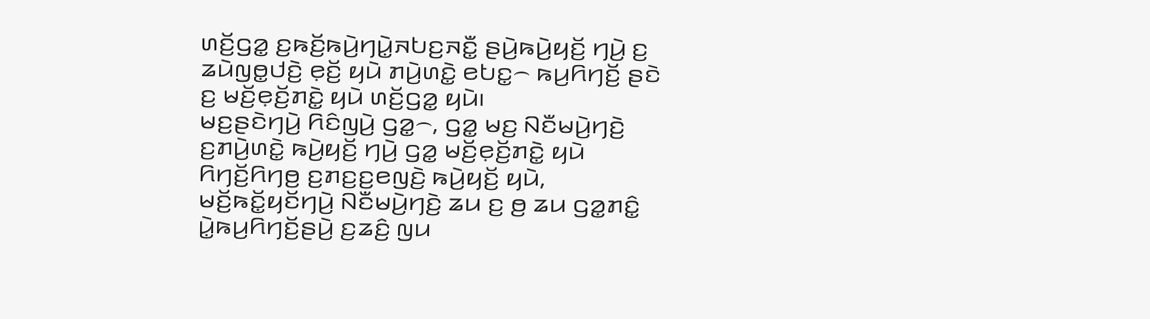ꤛꤢꤩ꤬ꤞꤤ꤭ ꤢ꤬ꤒꤢꤩ꤬ꤒꤣꤧ꤬ꤚꤣꤧ꤭ꤏꤝꤢ꤬ꤏꤢꤪ꤭ ꤔꤣꤧ꤬ꤒꤣꤧ꤬ꤟꤢꤩ꤬ ꤚꤣꤧ꤬ ꤢ꤬ ꤘꤣꤧꤜꤥ꤭ꤓꤢꤧ꤬ ꤕ꤫ꤢꤩ꤬ ꤟꤣꤧ ꤊꤣꤧ꤬ꤛꤢꤧ꤭ ꤕꤝꤢ꤭꤮ ꤒꤣ꤬ꤖꤚꤢꤩ꤬ ꤔꤢꤧ ꤢ꤬ ꤗꤢꤩ꤬ꤕ꤫ꤢꤩ꤬ꤊꤢꤧ꤭ ꤟꤣꤧ ꤛꤢꤩ꤬ꤞꤤ꤭ ꤟꤣꤧ꤯
ꤗꤢ꤬ꤔꤢꤧꤚꤣꤧ꤬ ꤖꤢꤨꤜꤣꤧ꤬ ꤞꤤ꤭꤮, ꤞꤤ꤭ ꤗꤢ꤬ ꤡꤢꤪꤗꤣꤧ꤬ꤚꤢꤧ꤬ ꤢ꤬ꤊꤣꤧ꤬ꤛꤢꤧ꤭ ꤒꤣꤧ꤬ꤟꤢꤩ꤬ ꤚꤣꤧ꤬ ꤞꤤ꤭ ꤗꤢꤩ꤬ꤕ꤫ꤢꤩ꤬ꤊꤢꤧ꤭ ꤟꤣꤧ ꤖꤚꤢꤩ꤬ꤖꤚꤥ꤬ ꤢ꤬ꤊꤢ꤬ꤢ꤬ꤕꤜꤢꤧ꤬ ꤒꤣꤧ꤬ꤟꤢꤩ꤬ ꤟꤣꤧ, ꤗꤢꤩ꤬ꤒꤢꤩ꤭ꤟꤢꤩꤚꤣꤧ꤬ ꤡꤢꤪꤗꤣꤧ꤬ꤚꤢꤧ꤬ ꤘꤣ ꤢ꤬ ꤥ꤬ ꤘꤣ ꤞꤤ꤭ꤊꤢꤨ꤭ ꤣꤧ꤭ꤒꤣ꤬ꤖꤚꤢꤩ꤬ꤔꤣꤧ꤬ ꤢ꤬ꤘꤢꤨ꤬ ꤜꤣ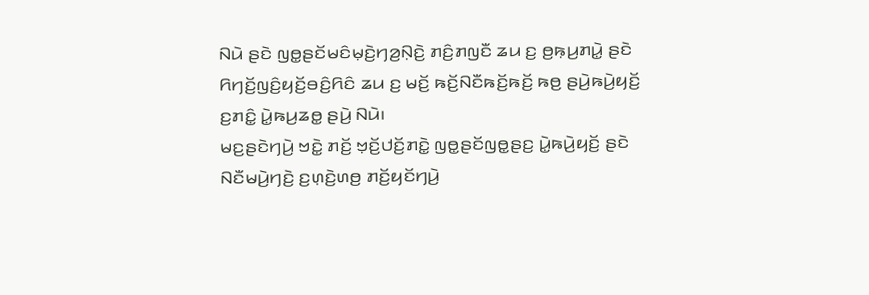ꤡꤣꤧ ꤔꤢꤧ ꤜꤥ꤭ꤔꤢꤩꤗꤢꤨꤗ꤫ꤢꤧ꤬ꤚꤤ꤬ꤡ꤫ꤢꤧ꤬ ꤊꤢꤨ꤬ꤊꤜꤢꤪ ꤘꤣ ꤢ꤬ ꤥ꤬ꤒ꤫ꤣ꤬ꤊꤣꤧ꤭ ꤔꤢꤧ ꤖꤚꤢꤩ꤬ꤜꤢꤨ꤬ꤟꤢꤩ꤬ꤋꤢꤨ꤬ꤖꤢꤨ ꤘꤣ ꤢ꤬ ꤗꤢꤩ꤬ ꤒꤢꤩ꤬ꤡꤢꤪꤒꤢꤩ꤬ꤒꤢꤩ꤬ ꤒꤥ꤬ ꤔꤣꤧ꤬ꤒꤣꤧ꤬ꤟꤢꤩ꤬ ꤢ꤬ꤊꤢꤨ꤭ ꤣꤧ꤭ꤒꤣ꤬ꤘꤥ꤭ ꤔꤣꤧ꤬ ꤡꤣꤧ꤯
ꤗꤢ꤬ꤔꤢꤧꤚꤣꤧ꤬ ꤠꤢꤧ꤭ ꤊꤢꤩ꤬ ꤠ꤫ꤢꤩ꤬ꤓꤢꤩ꤬ꤊꤢꤧ꤭ ꤜꤥ꤭ꤔꤢꤩꤜꤥ꤭ꤔꤢ꤬ ꤣꤧ꤭ꤒꤣꤧ꤬ꤟꤢꤩ꤬ ꤔꤢꤧ ꤡꤢꤪꤗꤣꤧ꤬ꤚꤢꤧ꤬ ꤢ꤬ꤛ꤫ꤢꤧ꤬ꤛꤥ꤬ ꤊꤢꤩ꤬ꤟꤢꤩꤚꤣꤧ꤬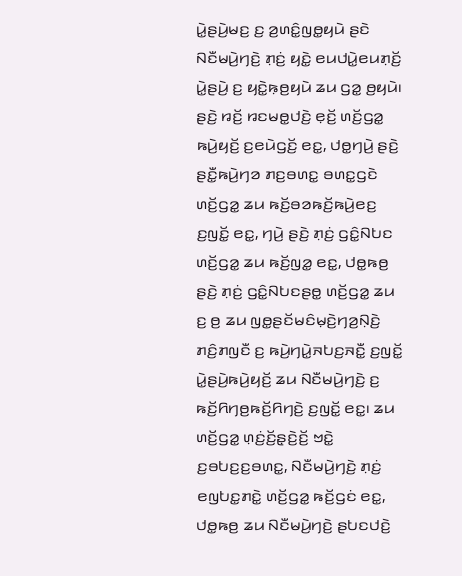ꤣꤧ꤭ꤔꤣꤧ꤬ꤗꤢ꤬ ꤢ꤬ ꤤ꤬ꤛꤢꤨ꤭ꤜꤥ꤭ꤟꤣꤧ ꤔꤢꤧ ꤡꤢꤪꤗꤣꤧ꤬ꤚꤢꤧ꤬ ꤊ꤫ꤢꤦ꤬ ꤟꤢꤧ꤭ ꤕꤣꤓꤣꤧ꤭ꤕꤣꤊ꤫ꤢꤩ꤬ ꤣꤧ꤭ꤔꤣꤧ꤬ ꤢ꤬ ꤟꤢꤧ꤭ꤒ꤫ꤥ꤬ꤟꤣꤧ ꤘꤣ ꤞꤤ꤭ ꤥ꤬ꤟꤣꤧ꤯
ꤔꤢꤧ꤬ ꤙꤢꤩ꤬ ꤙꤢꤗꤥ꤭ꤓꤢꤧ꤬ ꤕ꤫ꤢꤩ꤬ ꤛꤢꤩ꤬ꤞꤤ꤭ ꤒꤣꤧ꤬ꤟꤢꤩ꤬ ꤢ꤬ꤕꤣꤧꤞꤢꤩ꤬ ꤕꤢ꤭, ꤓꤥ꤭ꤚꤣꤧ꤬ ꤔꤢꤧ꤬ ꤔꤢꤪ꤭ꤒꤣꤧ꤬ꤚꤤ ꤊꤢ꤬ꤋꤛꤢ꤭ ꤋꤛꤢ꤭ꤞꤢꤧ ꤛꤢꤩ꤬ꤞꤤ꤭ ꤘꤣ ꤒꤢꤩ꤬ꤋꤤꤒꤢꤩ꤬ꤒꤣꤧ꤬ꤕꤢ꤬ ꤢ꤬ꤜꤢꤩ꤭ ꤕꤢ꤭, ꤚꤣꤧ꤬ ꤔꤢꤧ꤬ ꤊ꤫ꤢꤦ꤬ ꤞꤢꤨ꤭ꤡꤝꤢ ꤛꤢꤩ꤬ꤞꤤ꤭ ꤘꤣ ꤒꤢꤩ꤬ꤜꤤ꤭ ꤕꤢ꤭, ꤓꤥ꤭ꤒꤥ꤬ ꤔꤢꤧ꤬ ꤊ꤫ꤢꤦ꤬ ꤞꤢꤨ꤭ꤡꤝꤢꤔꤥ꤭ ꤛꤢꤩ꤬ꤞꤤ꤭ ꤘꤣ ꤢ꤬ ꤥ꤬ ꤘꤣ ꤜꤥ꤭ꤔꤢꤩꤗꤢꤨꤗ꤫ꤢꤧ꤬ꤚꤤ꤬ꤡ꤫ꤢꤧ꤬ ꤊꤢꤨ꤬ꤊꤜꤢꤪ ꤢ꤬ ꤒꤣꤧ꤬ꤚꤣꤧ꤭ꤏꤝꤢ꤬ꤏꤢꤪ꤭ ꤢ꤬ꤜꤢꤩ꤭ ꤣꤧ꤭ꤔꤣꤧ꤬ꤒꤣꤧ꤬ꤟꤢꤩ꤬ ꤘꤣ ꤡꤢꤪꤗꤣꤧ꤬ꤚꤢꤧ꤬ ꤢ꤬ ꤒꤢꤩ꤬ꤖꤚꤥ꤬ꤒꤢꤩ꤬ꤖꤚꤢꤧ꤬ ꤢ꤬ꤜꤢꤩ꤭ ꤕꤢ꤭꤯ ꤘꤣ ꤛꤢꤩ꤬ꤞꤤ꤭ ꤛ꤫ꤢꤦ꤬ꤢꤩ꤬ꤔ꤫ꤢꤧ꤬ꤢꤩ꤬ ꤠꤢꤧ꤭ ꤢ꤬ꤋꤝꤢ꤬ꤢ꤬ꤋꤛꤢ꤭, ꤡꤢꤪꤗꤣꤧ꤬ꤚꤢꤧ꤬ ꤊ꤫ꤢꤦ꤬ ꤕꤜꤝꤢ꤭ꤊꤢꤧ꤭ ꤛꤢꤩ꤬ꤞꤤ꤭ ꤒꤢꤩ꤬ꤞꤢꤦ ꤕꤢ꤭, ꤓꤥ꤭ꤒꤥ꤬ ꤘꤣ ꤡꤢꤪꤗꤣꤧ꤬ꤚꤢꤧ꤬ ꤔꤝꤢꤓꤢꤧ꤬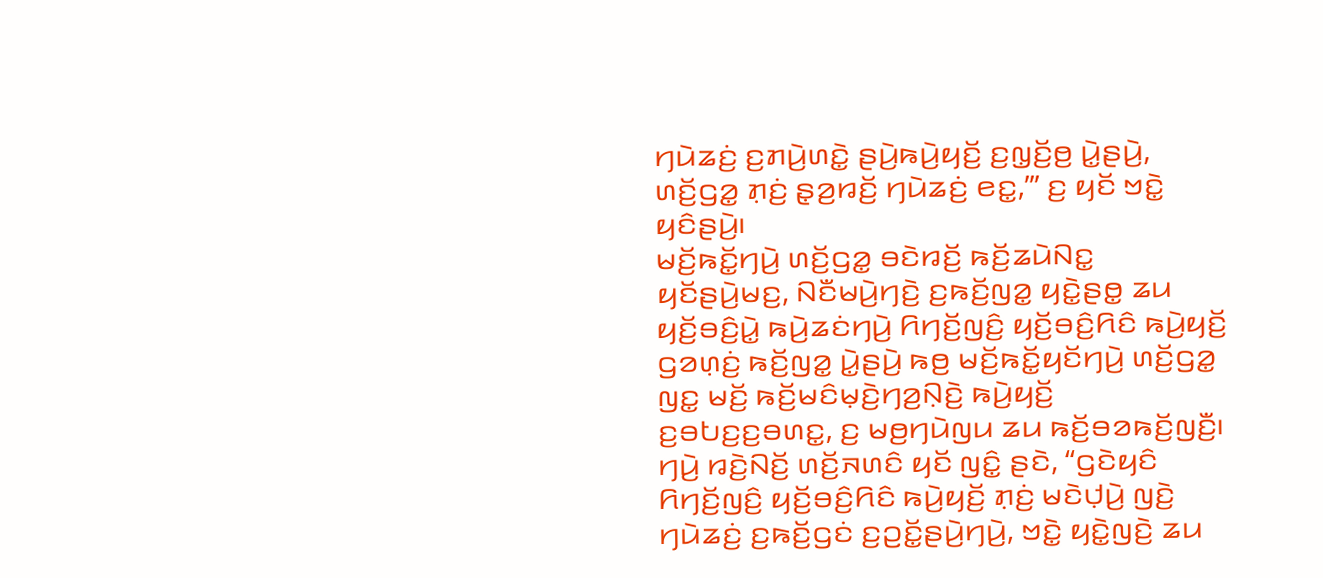ꤚꤣꤧꤘꤢꤦ꤬ ꤢ꤬ꤊꤣꤧ꤬ꤛꤢꤧ꤭ ꤔꤣꤧ꤬ꤒꤣꤧ꤬ꤟꤢꤩ꤬ ꤢ꤬ꤜ꤫ꤢꤩ꤬ꤥ꤬ ꤣꤧ꤭ꤔꤣꤧ꤬, ꤛꤢꤩ꤬ꤞꤤ꤭ ꤊ꤫ꤢꤦ꤬ ꤔ꤫ꤤ꤬ꤙꤢꤩ꤬ ꤚꤣꤧꤘꤢꤦ꤬ ꤕꤢ꤭,’” ꤢ꤬ ꤟꤢꤩ ꤠꤢꤧ꤭ ꤟꤢꤨꤔꤣꤧ꤬꤯
ꤗꤢꤩ꤬ꤒꤢꤩ꤭ꤚꤣꤧ꤬ ꤛꤢꤩ꤬ꤞꤤ꤭ ꤋꤢꤧꤙꤢꤩ꤬ ꤒꤢꤩ꤬ꤘꤣꤧꤡꤢ꤭ ꤟꤢꤩꤔꤣꤧ꤬ꤗꤢ꤬, ꤡꤢꤪꤗꤣꤧ꤬ꤚꤢꤧ꤬ ꤢ꤬ꤒꤢꤩ꤬ꤜꤤ꤭ ꤟꤢꤧ꤭ꤔꤥ꤭ ꤘꤣ ꤟꤢꤩ꤬ꤋꤢꤨ꤬ꤣꤧ꤭ ꤒꤣꤧ꤬ꤘꤢꤦꤚꤣꤧ꤬ ꤖꤚꤢꤩ꤬ꤜꤢꤨ꤬ ꤟꤢꤩ꤬ꤋꤢꤨ꤬ꤖꤢꤨ ꤒꤣꤧ꤬ꤟꤢꤩ꤬ ꤞꤤꤛ꤫ꤢꤦ꤬ ꤒꤢꤩ꤬ꤜꤤ꤭ ꤣꤧ꤭ꤔꤣꤧ꤬ ꤒꤥ꤬ ꤗꤢꤩ꤬ꤒꤢꤩ꤭ꤟꤢꤩꤚꤣꤧ꤬ ꤛꤢꤩ꤬ꤞꤤ꤭ ꤜꤢ꤭ ꤗꤢꤩ꤬ ꤒꤢꤩ꤬ꤗꤢꤨꤗ꤫ꤢꤧ꤬ꤚꤤ꤬ꤡ꤫ꤢꤧ꤬ ꤒꤣꤧ꤬ꤟꤢꤩ꤬ ꤢ꤬ꤋꤝꤢ꤬ꤢ꤬ꤋꤛꤢ꤭, ꤢ꤬ ꤗꤥ꤬ꤚꤣꤧꤜꤣ ꤘꤣ ꤒꤢꤩ꤬ꤋꤤꤒꤢꤩ꤬ꤜꤢꤪ꤬꤯
ꤚꤣꤧ꤬ ꤙꤢꤧ꤬ꤡꤢꤩ꤬ ꤛꤢꤩ꤬ꤏꤛꤢꤨ ꤟꤢꤩ ꤜꤢꤨ꤭ ꤔꤢꤧ, “ꤞꤢꤧꤟꤢꤨ ꤖꤚꤢꤩ꤬ꤜꤢꤨ꤬ ꤟꤢꤩ꤬ꤋꤢꤨ꤬ꤖꤢꤨ ꤒꤣꤧ꤬ꤟꤢꤩ꤬ ꤊ꤫ꤢꤦ꤬ ꤗꤢꤧꤓ꤫ꤣꤧ꤬ ꤜꤢꤧ꤬ ꤚꤣꤧꤘꤢꤦ꤬ ꤢ꤬ꤒꤢꤩ꤬ꤞꤢꤦ ꤢ꤬ꤑꤢꤩ꤭ꤔꤣꤧ꤬ꤚꤣꤧ꤬, ꤠꤢꤧ꤭ ꤟꤢꤧ꤭ꤜꤢꤧ꤬ ꤘꤣ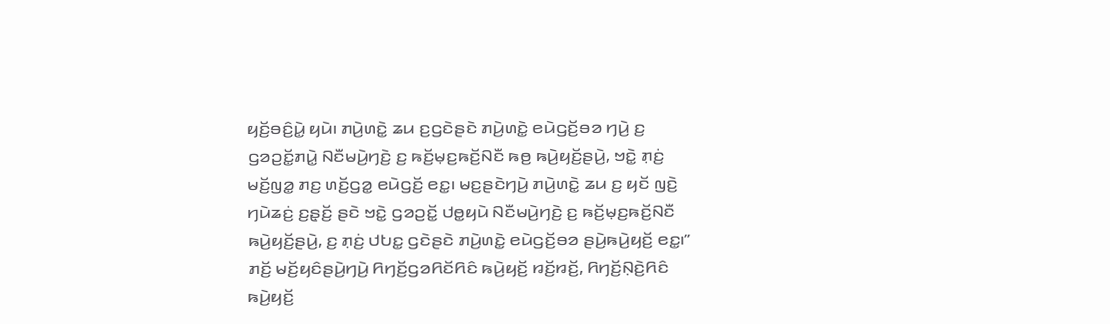ꤟꤢꤩ꤬ꤋꤢꤨ꤬ꤣꤧ꤭ ꤟꤣꤧ꤯ ꤊꤣꤧ꤬ꤛꤢꤧ꤭ ꤘꤣ ꤢ꤬ꤞꤢꤧꤔꤢꤧ ꤊꤣꤧ꤬ꤛꤢꤧ꤭ ꤕꤣꤧꤞꤢꤩ꤬ꤋꤤ ꤚꤣꤧ꤬ ꤢ꤬ ꤞꤤꤑꤢꤩ꤭ꤊꤣꤧ꤭ ꤡꤢꤪꤗꤣꤧ꤬ꤚꤢꤧ꤬ ꤢ꤬ ꤒꤢꤩ꤬ꤗ꤫ꤢ꤬ꤒꤢꤩ꤬ꤡꤢꤪ ꤒꤥ꤬ ꤒꤣꤧ꤬ꤟꤢꤩ꤬ꤔꤣꤧ꤬, ꤠꤢꤧ꤭ ꤊ꤫ꤢꤦ꤬ ꤗꤢꤩ꤬ꤜꤤ꤭ ꤊꤢ꤬ ꤛꤢꤩ꤬ꤞꤤ꤭ ꤕꤣꤧꤞꤢꤩ꤬ ꤕꤢ꤭꤯ ꤗꤢ꤬ꤔꤢꤧꤚꤣꤧ꤬ ꤊꤣꤧ꤬ꤛꤢꤧ꤭ ꤘꤣ ꤢ꤬ ꤟꤢꤩ ꤜꤢꤧ꤬ ꤚꤣꤧꤘꤢꤦ꤬ ꤢ꤬ꤔ꤫ꤢꤩ꤬ ꤔꤢꤧ ꤠꤢꤧ꤭ ꤞꤤꤑꤢꤩ꤭ ꤓꤥ꤭ꤟꤣꤧ ꤡꤢꤪꤗꤣꤧ꤬ꤚꤢꤧ꤬ ꤢ꤬ ꤒꤢꤩ꤬ꤗ꤫ꤢ꤬ꤒꤢꤩ꤬ꤡꤢꤪ ꤒꤣꤧ꤬ꤟꤢꤩ꤬ꤔꤣꤧ꤬, ꤢ꤬ ꤊ꤫ꤢꤦ꤬ ꤓꤝꤢ꤭ ꤞꤢꤧꤔꤢꤧ ꤊꤣꤧ꤬ꤛꤢꤧ꤭ ꤕꤣꤧꤞꤢꤩ꤬ꤋꤤ ꤔꤣꤧ꤬ꤒꤣꤧ꤬ꤟꤢꤩ꤬ ꤕꤢ꤭꤯”
ꤊꤢꤩ꤬ ꤗꤢꤩ꤬ꤟꤢꤨꤔꤣꤧ꤬ꤚꤣꤧ꤬ ꤖꤚꤢꤩ꤬ꤞꤤꤖꤢꤩꤖꤢꤨ ꤒꤣꤧ꤬ꤟꤢꤩ꤬ ꤙꤢꤩ꤬ꤙꤢꤩ꤬, ꤖꤚꤢꤩ꤬ꤡ꤫ꤢꤧ꤬ꤖꤢꤨ ꤒꤣꤧ꤬ꤟꤢꤩ꤬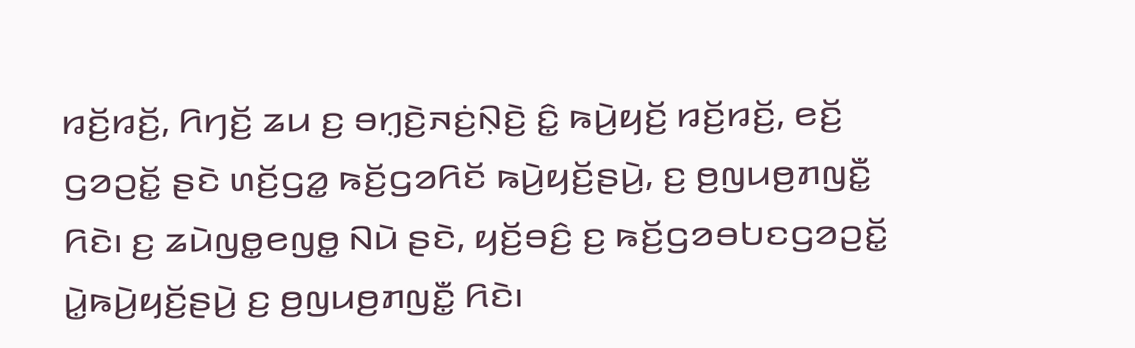ꤙꤢꤩ꤬ꤙꤢꤩ꤬, ꤖꤚꤢꤩ꤬ ꤘꤣ ꤢ꤬ ꤋꤚ꤫ꤢꤧ꤬ꤏꤢꤦ꤬ꤡ꤫ꤢꤧ꤬ ꤢꤨ꤭ ꤒꤣꤧ꤬ꤟꤢꤩ꤬ ꤙꤢꤩ꤬ꤙꤢꤩ꤬, ꤕꤢꤩ꤬ ꤞꤤꤑꤢꤩ꤭ ꤔꤢꤧ ꤛꤢꤩ꤬ꤞꤤ꤭ ꤒꤢꤩ꤬ꤞꤤꤖꤢꤩ ꤒꤣꤧ꤬ꤟꤢꤩ꤬ꤔꤣꤧ꤬, ꤢ꤬ ꤥ꤬ꤜꤣꤥ꤬ꤊꤜꤢꤪ꤭ ꤖꤢꤧ꤯ ꤢ꤬ ꤘꤣꤧꤜꤥ꤭ꤕꤜꤥ꤭ ꤡꤣꤧ ꤔꤢꤧ, ꤟꤢꤩ꤬ꤋꤢꤨ꤬ ꤢ꤬ ꤒꤢꤩ꤬ꤞꤤꤋꤝꤢꤞꤤꤑꤢꤩ꤭ ꤣꤧ꤭ꤒꤣꤧ꤬ꤟꤢꤩ꤬ꤔꤣꤧ꤬ ꤢ꤬ ꤥ꤬ꤜꤣꤥ꤬ꤊꤜꤢꤪ꤭ ꤖꤢꤧ꤯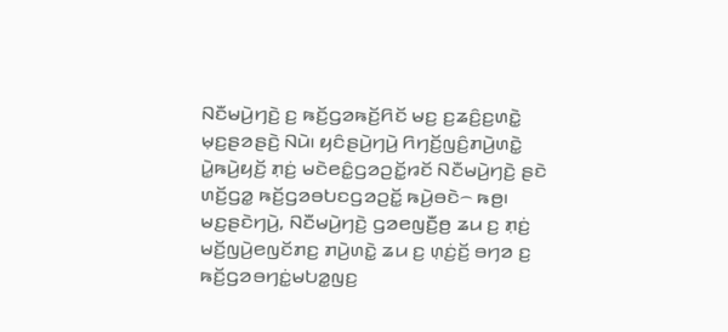ꤡꤢꤪꤗꤣꤧ꤬ꤚꤢꤧ꤬ ꤢ꤬ ꤒꤢꤩ꤬ꤞꤤꤒꤢꤩ꤬ꤖꤢꤩ ꤗꤢ꤬ ꤢ꤬ꤘꤢꤨ꤬ꤢ꤬ꤛꤢꤧ꤭ ꤗ꤫ꤢ꤬ꤔꤤꤔꤢꤧ꤬ ꤡꤣꤧ꤯ ꤟꤢꤨꤔꤣꤧ꤬ꤚꤣꤧ꤬ ꤖꤚꤢꤩ꤬ꤜꤢꤨ꤬ꤊꤣꤧ꤬ꤛꤢꤧ꤭ ꤣꤧ꤭ꤒꤣꤧ꤬ꤟꤢꤩ꤬ ꤊ꤫ꤢꤦ꤬ ꤗꤢꤧꤕꤢꤨ꤭ꤞꤤꤑꤢꤩ꤭ꤙꤢꤩ ꤡꤢꤪꤗꤣꤧ꤬ꤚꤢꤧ꤬ ꤔꤢꤧ ꤛꤢꤩ꤬ꤞꤤ꤭ ꤒꤢꤩ꤬ꤞꤤꤋꤝꤢꤞꤤꤑꤢꤩ꤭ ꤒꤣꤧ꤬ꤋꤢꤧ꤮ ꤒꤥ꤬꤯ ꤗꤢ꤬ꤔꤢꤧꤚꤣꤧ꤬, ꤡꤢꤪꤗꤣꤧ꤬ꤚꤢꤧ꤬ ꤞꤤꤕꤜꤢꤪ꤬ꤥ꤬ ꤘꤣ ꤢ꤬ ꤊ꤫ꤢꤦ꤬ ꤗꤢꤩ꤬ꤜꤣꤧ꤬ꤕꤜꤢꤩꤊꤢ꤬ ꤊꤣꤧ꤬ꤛꤢꤧ꤭ ꤘꤣ ꤢ꤬ ꤛ꤫ꤢꤦ꤬ꤢꤩ꤬ ꤋꤚꤤ ꤢ꤬ ꤒꤢꤩ꤬ꤞꤤꤋꤚꤢꤦ꤭ꤗꤝꤤ꤭ꤜꤢ꤬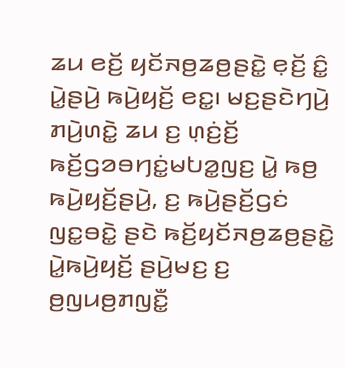ꤘꤣ ꤕꤢꤩ꤬ ꤟꤢꤩꤏꤥ꤬ꤘꤥ꤬ꤔꤢꤧ꤭ ꤕ꤫ꤢꤩ꤬ ꤢꤨ꤭ ꤣꤧ꤭ꤔꤣꤧ꤬ ꤒꤣꤧ꤬ꤟꤢꤩ꤬ ꤕꤢ꤭꤯ ꤗꤢ꤬ꤔꤢꤧꤚꤣꤧ꤬ ꤊꤣꤧ꤬ꤛꤢꤧ꤭ ꤘꤣ ꤢ꤬ ꤛ꤫ꤢꤦ꤬ꤢꤩ꤬ ꤒꤢꤩ꤬ꤞꤤꤋꤚꤢꤦ꤭ꤗꤝꤤ꤭ꤜꤢ꤬ ꤣꤧ꤭ ꤒꤥ꤬ ꤒꤣꤧ꤬ꤟꤢꤩ꤬ꤔꤣꤧ꤬, ꤢ꤬ ꤒꤣꤧ꤬ꤔꤢꤩ꤬ꤞꤢꤦ ꤜꤢ꤭ꤋꤢꤧ꤭ ꤔꤢꤧ ꤒꤢꤩ꤬ꤟꤢꤩꤏꤥ꤬ꤘꤥ꤬ꤔꤢꤧ꤭ ꤣꤧ꤭ꤒꤣꤧ꤬ꤟꤢꤩ꤬ ꤔꤣꤧ꤬ꤗꤢ꤬ ꤢ꤬ ꤥ꤬ꤜꤣꤥ꤬ꤊꤜꤢꤪ꤭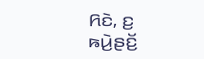ꤖꤢꤧ, ꤢ꤬ ꤒꤣꤧ꤬ꤔꤢꤩ꤬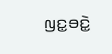ꤜꤢ꤭ꤋꤢꤧ꤭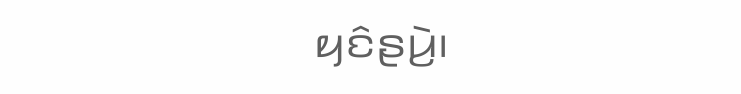ꤟꤢꤨꤔꤣꤧ꤬꤯